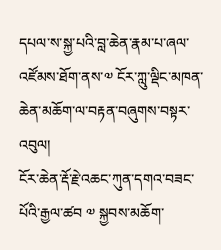དཔལ་ས་སྐྱ་པའི་བླ་ཆེན་རྣམ་པ་ཞལ་འཛོམས་ཐོག་ནས་༧ ངོར་ཀླུ་ལྡིང་མཁན་ཆེན་མཆོག་ལ་བརྟན་བཞུགས་བསྟར་འབུལ།
ངོར་ཆེན་རྡོ་རྗེ་འཆང་ཀུན་དགའ་བཟང་པོའི་རྒྱལ་ཚབ ༧ སྐྱབས་མཆོག་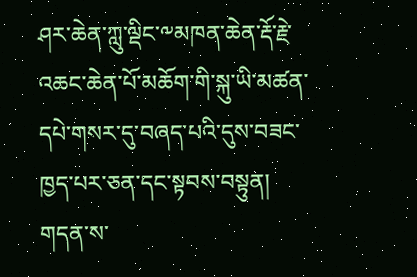ཤར་ཆེན་ཀླུ་ལྡིང་༸མཁན་ཆེན་རྡོ་རྗེ་འཆང་ཆེན་པོ་མཆོག་གི་སྐུ་ཡི་མཚན་དཔེ་གསར་དུ་བཞད་པའི་དུས་བཟང་ཁྱད་པར་ཅན་དང་སྟབས་བསྟུན། གདན་ས་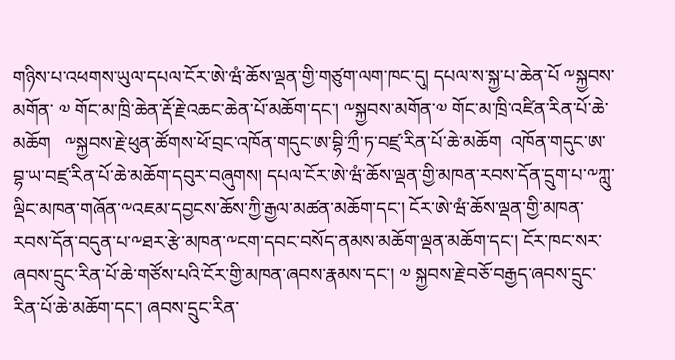གཉིས་པ་འཕགས་ཡུལ་དཔལ་ངོར་ཨེ་ཝཾ་ཆོས་ལྡན་གྱི་གཙུག་ལག་ཁང་དུ། དཔལ་ས་སྐྱ་པ་ཆེན་པོ ༸སྐྱབས་མགོན་ ༧ གོང་མ་ཁྲི་ཆེན་རྡོ་རྗེ་འཆང་ཆེན་པོ་མཆོག་དང་། ༸སྐྱབས་མགོན་༧ གོང་མ་ཁྲི་འཛིན་རིན་པོ་ཆེ་མཆོག   ༸སྐྱབས་རྗེ་ཕུན་ཚོགས་ཕོ་བྲང་འཁོན་གདུང་ཨ་བྷི་ཀྲྀ་ཏ་བཛྲ་རིན་པོ་ཆེ་མཆོག  འཁོན་གདུང་ཨ་བྷ་ཡ་བཛྲ་རིན་པོ་ཆེ་མཆོག་དབུར་བཞུགས། དཔལ་ངོར་ཨེ་ཝཾ་ཆོས་ལྡན་གྱི་མཁན་རབས་དོན་དྲུག་པ་༸ཀླུ་ལྡིང་མཁན་གཞོན་༸འཇམ་དབྱངས་ཆོས་ཀྱི་རྒྱལ་མཚན་མཆོག་དང་། ངོར་ཨེ་ཝཾ་ཆོས་ལྡན་གྱི་མཁན་རབས་དོན་བདུན་པ་༸ཐར་རྩེ་མཁན་༸ངག་དབང་བསོད་ནམས་མཆོག་ལྡན་མཆོག་དང་། ངོར་ཁང་སར་ཞབས་དྲུང་རིན་པོ་ཆེ་གཙོས་པའི་ངོར་གྱི་མཁན་ཞབས་རྣམས་དང་། ༧ སྐྱབས་རྗེ་བཅོ་བརྒྱད་ཞབས་དྲུང་རིན་པོ་ཆེ་མཆོག་དང་། ཞབས་དྲུང་རིན་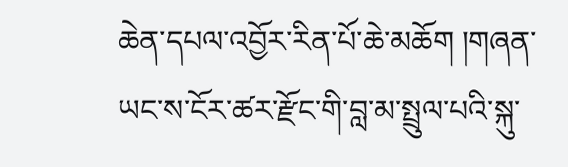ཆེན་དཔལ་འབྱོར་རིན་པོ་ཆེ་མཆོག །གཞན་ཡང་ས་ངོར་ཚར་རྫོང་གི་བླ་མ་སྤྲུལ་པའི་སྐུ་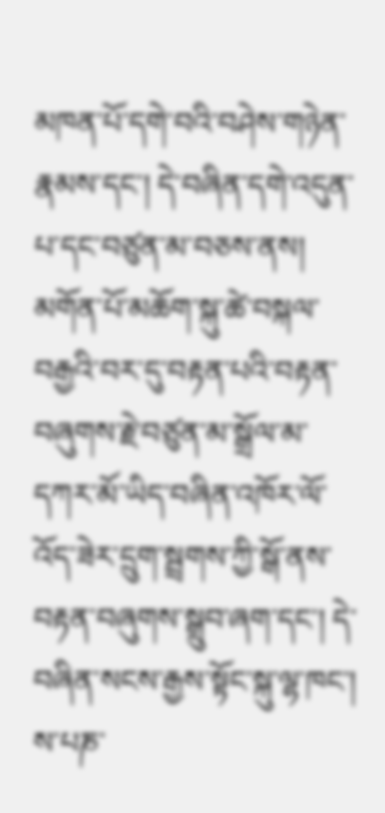མཁན་པོ་དགེ་བའི་བཤེས་གཉེན་རྣམས་དང་། དེ་བཞིན་དགེ་འདུན་པ་དང་བཙུན་མ་བཅས་ནས། མགོན་པོ་མཆོག་སྐུ་ཚེ་བསྐལ་བརྒྱའི་བར་དུ་བརྟན་པའི་བརྟན་བཞུགས་རྗེ་བཙུན་མ་སྒྲོལ་མ་དཀར་མོ་ཡིད་བཞིན་འཁོར་ལོ་འོད་ཟེར་དྲུག་སྦྲགས་ཀྱི་སྒོ་ནས་བརྟན་བཞུགས་སྒྲུབ་ཞག་དང་། དེ་བཞིན་སངས་རྒྱས་སྟོང་སྐུ་ལྷ་ཁང་། ས་པཎ་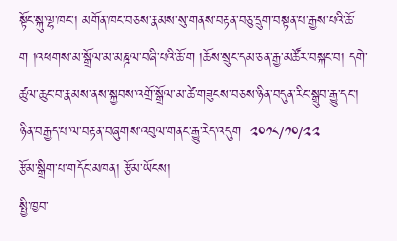སྟོང་སྐུ་ལྷ་ཁང་། མགོན་ཁང་བཅས་རྣམས་སུ་གནས་བརྟན་བཅུ་དྲུག་བསྟན་པ་རྒྱས་པའི་ཆོ་ག །འཕགས་མ་སྒྲོལ་མ་མཎྜལ་བཞི་པའི་ཆོ་ག །ཆོས་སྲུང་དམ་ཅན་རྒྱ་མཚོར་བསྐང་བ། དགེ་ཚུལ་ཆུང་བ་རྣམས་ནས་སྐྱབས་འགྲོ་སྒྲོལ་མ་ཚེ་གཟུངས་བཅས་ཉིན་བདུན་རིང་སྒྲུབ་རྒྱུ་དང་། ཉིན་བརྒྱད་པ་ལ་བརྟན་བཞུགས་འབུལ་གནང་རྒྱུ་རེད་འདུག  ༢༠༡༨/༡༠/༢༢
རྩོམ་སྒྲིག་པ་གདོང་མཁན། རྩོམ་ཡོངས།
སྤྱི་ཁྱབ་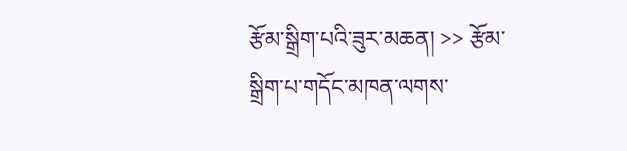རྩོམ་སྒྲིག་པའི་ཟུར་མཆན། >> རྩོམ་སྒྲིག་པ་གདོང་མཁན་ལགས་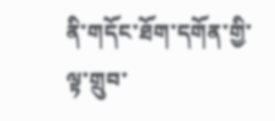ནི་གདོང་ཐོག་དགོན་གྱི་ལྟ་གྲུབ་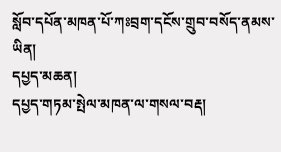སློབ་དཔོན་མཁན་པོ་ཀཿབྲག་དངོས་གྲུབ་བསོད་ནམས་ཡིན།
དཔྱད་མཆན།
དཔྱད་གཏམ་སྤེལ་མཁན་ལ་གསལ་བརྡ།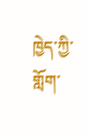ཁྱེད་ཀྱི་གློག་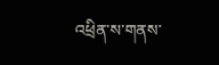འཕྲིན་ས་གནས་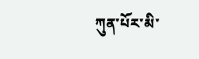ཀུན་པོར་མི་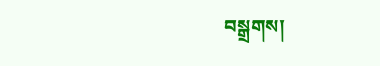བསྒྲགས།